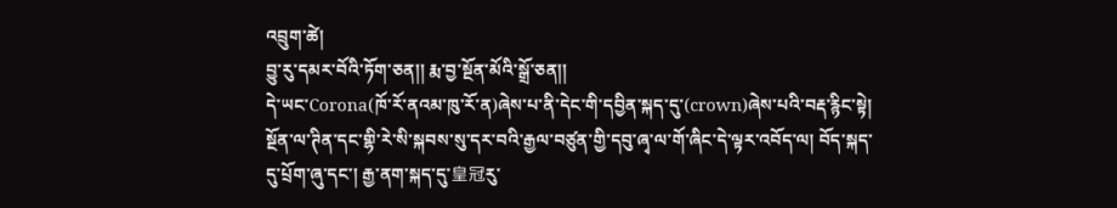འབྲུག་ཚེ།
བྱུ་རུ་དམར་བོའི་ཏོག་ཅན།། རྨ་བྱ་སྔོན་མོའི་སྒྲོ་ཅན།།
དེ་ཡང་Corona(ཁོ་རོ་ནའམ་ཁུ་རོ་ན)ཞེས་པ་ནི་དེང་གི་དབྱིན་སྐད་དུ་(crown)ཞེས་པའི་བརྡ་རྙིང་སྟེ། སྔོན་ལ་ཊིན་དང་གྷི་རེ་སི་སྐབས་སུ་དར་བའི་རྒྱལ་བཙུན་གྱི་དབུ་ཞྭ་ལ་གོ་ཞིང་དེ་ལྟར་འབོད་ལ། བོད་སྐད་དུ་པྲོག་ཞུ་དང་། རྒྱ་ནག་སྐད་དུ་皇冠རུ་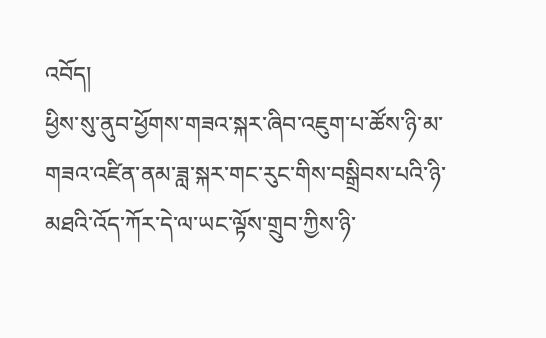འབོད།
ཕྱིས་སུ་ནུབ་ཕྱོགས་གཟའ་སྐར་ཞིབ་འཇུག་པ་ཚོས་ཉི་མ་གཟའ་འཛིན་ནམ་ཟླ་སྐར་གང་རུང་གིས་བསྒྲིབས་པའི་ཉི་མཐའི་འོད་ཀོར་དེ་ལ་ཡང་ལྟོས་གྲུབ་ཀྱིས་ཉི་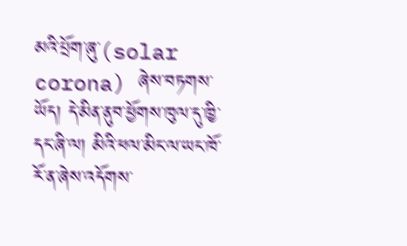མའི་པྲོག་ཞུ་(solar corona) ཞེས་བཏགས་ཡོད། དེ་མིན་ནུབ་ཕྱོགས་ཁུལ་དུ་ཁྱི་དང་ཞི་ལ། མིའི་ཕལ་མིང་ལ་ཡང་ཁོ་རོ་ན་ཞེས་འདོགས་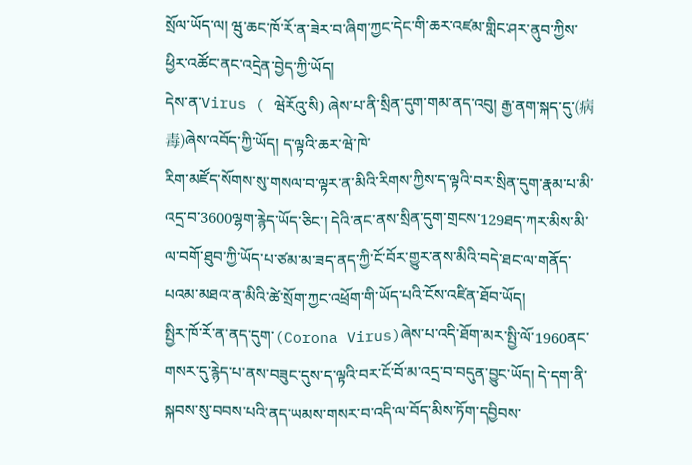སྲོལ་ཡོད་ལ། ཝུ་ཆང་ཁོ་རོ་ན་ཟེར་བ་ཞིག་ཀྱང་དེང་གི་ཆར་འཛམ་གླིང་ཤར་ནུབ་ཀྱིས་ཕྱིར་འཚོང་ནང་འདྲེན་བྱེད་ཀྱི་ཡོད།
དེས་ན་Virus ( ཝེརོའུ་སི) ཞེས་པ་ནི་སྲིན་དུག་གམ་ནད་འབུ། རྒྱ་ནག་སྐད་དུ་(病毒)ཞེས་འབོད་ཀྱི་ཡོད། ད་ལྟའི་ཆར་ཝེ་ཁེ་
རིག་མཛོད་སོགས་སུ་གསལ་བ་ལྟར་ན་མིའི་རིགས་ཀྱིས་ད་ལྟའི་བར་སྲིན་དུག་རྣམ་པ་མི་འདྲ་བ་3600ལྷག་རྙེད་ཡོད་ཅིང་། དེའི་ནང་ནས་སྲིན་དུག་གྲངས་129ཐད་ཀར་མིས་མི་ལ་བགོ་ཐུབ་ཀྱི་ཡོད་པ་ཙམ་མ་ཟད་ནད་ཀྱི་ངོ་བོར་གྱུར་ནས་མིའི་བདེ་ཐང་ལ་གནོད་པའམ་མཐའ་ན་མིའི་ཚེ་སྲོག་ཀྱང་འཕྲོག་གི་ཡོད་པའི་ངོས་འཛིན་ཐོབ་ཡོད།
སྤྱིར་ཁོ་རོ་ན་ནད་དུག་(Corona Virus)ཞེས་པ་འདི་ཐོག་མར་སྤྱི་ལོ་1960ནང་གསར་དུ་རྙེད་པ་ནས་བཟུང་དུས་ད་ལྟའི་བར་ངོ་བོ་མ་འདྲ་བ་བདུན་བྱུང་ཡོད། དེ་དག་ནི་
སྐབས་སུ་བབས་པའི་ནད་ཡམས་གསར་བ་འདི་ལ་བོད་མིས་ཏོག་དབྱིབས་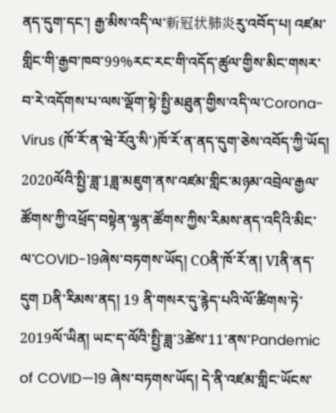ནད་དུག་དང་། རྒྱ་མིས་འདི་ལ་新冠状肺炎རུ་འབོད་པ། འཛམ་གླིང་གི་རྒྱབ་ཁབ་99%རང་རང་གི་འདོད་ཚུལ་གྱིས་མིང་གསར་བ་རེ་འདོགས་པ་ལས་ལྡོག་སྟེ་སྤྱི་མཐུན་གྱིས་འདི་ལ་Corona-Virus (ཁོ་རོ་ན་ཝེ་རོའུ་སི་)ཁོ་རོ་ན་ནད་དུག་ཅེས་འབོད་ཀྱི་ཡོད། 2020ལོའི་སྤྱི་ཟླ་1ཟླ་མཇུག་ནས་འཛམ་གླིང་མཉམ་འབྲེལ་རྒྱལ་ཚོགས་ཀྱི་འཕྲོད་བསྟེན་ལྷན་ཚོགས་ཀྱིས་རིམས་ནད་འདིའི་མིང་ལ་COVID-19ཞེས་བཏགས་ཡོད། COནི་ཁོ་རོ་ན། VIནི་ནད་དུག Dནི་རིམས་ནད། 19 ནི་གསར་དུ་རྙེད་པའི་ལོ་ཚིགས་ཏེ་2019ལོ་ཡིན། ཡང་ད་ལོའི་སྤྱི་ཟླ་3ཚེས་11་ནས་Pandemic of COVID—19 ཞེས་བཏགས་ཡོད། དེ་ནི་འཛམ་གླིང་ཡོངས་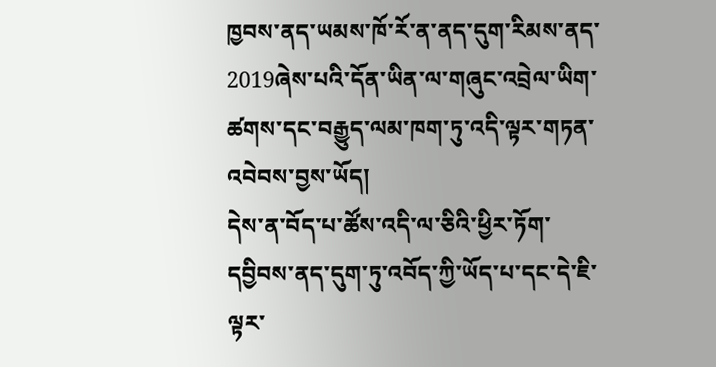ཁྱབས་ནད་ཡམས་ཁོ་རོ་ན་ནད་དུག་རིམས་ནད་2019ཞེས་པའི་དོན་ཡིན་ལ་གཞུང་འབྲེལ་ཡིག་ཚགས་དང་བརྒྱུད་ལམ་ཁག་ཏུ་འདི་ལྟར་གཏན་འབེབས་བྱས་ཡོད།
དེས་ན་བོད་པ་ཚོས་འདི་ལ་ཅིའི་ཕྱིར་ཏོག་དབྱིབས་ནད་དུག་ཏུ་འབོད་ཀྱི་ཡོད་པ་དང་དེ་ཇི་ལྟར་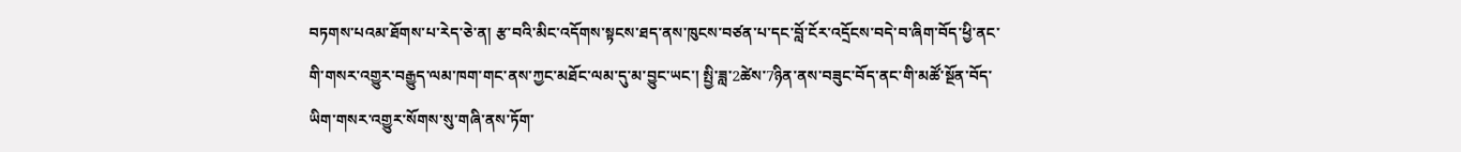བཏགས་པའམ་ཐོགས་པ་རེད་ཅེ་ན། རྩ་བའི་མིང་འདོགས་སྟངས་ཐད་ནས་ཁུངས་བཙན་པ་དང་བློ་ངོར་འདྲོངས་བདེ་བ་ཞིག་བོད་ཕྱི་ནང་གི་གསར་འགྱུར་བརྒྱུད་ལམ་ཁག་གང་ནས་ཀྱང་མཐོང་ལམ་དུ་མ་བྱུང་ཡང་། སྤྱི་ཟླ་2ཚེས་7ཉིན་ནས་བཟུང་བོད་ནང་གི་མཚོ་སྔོན་བོད་ཡིག་གསར་འགྱུར་སོགས་སུ་གཞི་ནས་ཏོག་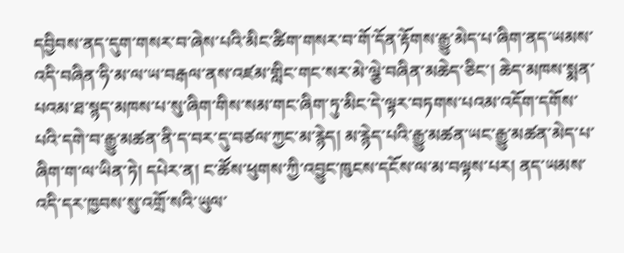དབྱིབས་ནད་དུག་གསར་བ་ཞེས་པའི་མིང་ཚིག་གསར་བ་གོ་དོན་རྟོགས་རྒྱུ་མེད་པ་ཞིག་ནད་ཡམས་འདི་བཞིན་ཧི་མ་ལ་ཡ་བརྒལ་ནས་འཛམ་གླིང་གང་སར་མེ་ལྕེ་བཞིན་མཆེད་ཅིང་། ཆེད་མཁས་སྨན་པའམ་ཐ་སྙད་མཁས་པ་སུ་ཞིག་གིས་སམ་གང་ཞིག་ཏུ་མིང་དེ་ལྟར་བཏགས་པའམ་འདོག་དགོས་པའི་དགེ་བ་རྒྱུ་མཚན་ནི་ད་བར་དུ་བཙལ་ཀྱང་མ་རྙེད། མ་རྙེད་པའི་རྒྱུ་མཚན་ཡང་རྒྱུ་མཚན་མེད་པ་ཞིག་ག་ལ་ཡིན་ཏེ། དཔེར་ན། ང་ཚོས་ཕུགས་ཀྱི་འབྱུང་ཁུངས་དངོས་ལ་མ་བལྟས་པར། ནད་ཡམས་འདི་དར་ཁྱབས་སུ་འགྲོ་སའི་ཡུལ་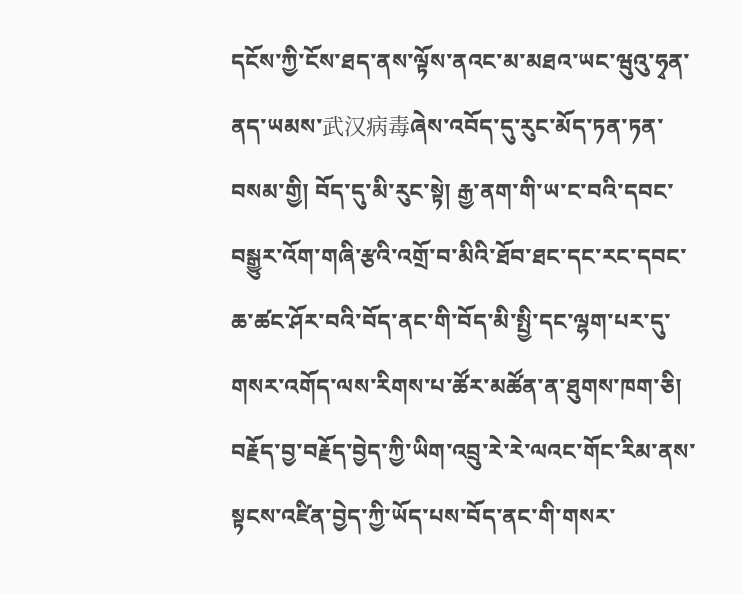དངོས་ཀྱི་ངོས་ཐད་ནས་ལྟོས་ནའང་མ་མཐའ་ཡང་ཝུའུ་ཧྭན་ནད་ཡམས་武汉病毒ཞེས་འབོད་དུ་རུང་མོད་ཏན་ཏན་བསམ་གྱི། བོད་དུ་མི་རུང་སྟེ། རྒྱ་ནག་གི་ཡ་ང་བའི་དབང་བསྒྱུར་འོག་གཞི་རྩའི་འགྲོ་བ་མིའི་ཐོབ་ཐང་དང་རང་དབང་ཆ་ཚང་ཤོར་བའི་བོད་ནང་གི་བོད་མི་སྤྱི་དང་ལྷག་པར་དུ་གསར་འགོད་ལས་རིགས་པ་ཚོར་མཚོན་ན་ཐུགས་ཁག་ཅི། བརྗོད་བྱ་བརྗོད་བྱེད་ཀྱི་ཡིག་འབྲུ་རེ་རེ་ལའང་གོང་རིམ་ནས་སྟངས་འཛིན་བྱེད་ཀྱི་ཡོད་པས་བོད་ནང་གི་གསར་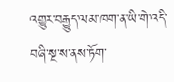འགྱུར་བརྒྱུད་ལམ་ཁག་ན་ཡི་གེ་འདི་བཞི་སྔ་ས་ནས་ཏོག་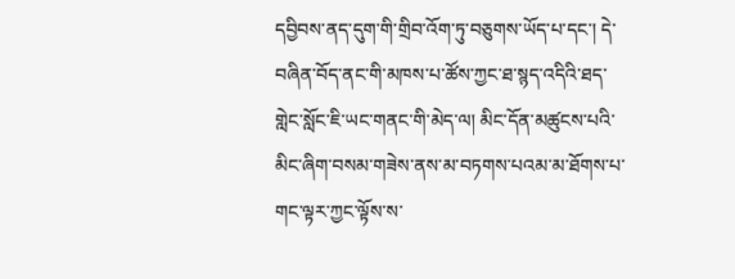དབྱིབས་ནད་དུག་གི་གྲིབ་འོག་ཏུ་བཅུགས་ཡོད་པ་དང་། དེ་བཞིན་བོད་ནང་གི་མཁས་པ་ཚོས་ཀྱང་ཐ་སྙད་འདིའི་ཐད་གླེང་སློང་ཇི་ཡང་གནང་གི་མེད་ལ། མིང་དོན་མཚུངས་པའི་མིང་ཞིག་བསམ་གཟེས་ནས་མ་བཏགས་པའམ་མ་ཐོགས་པ་གང་ལྟར་ཀྱང་ལྟོས་ས་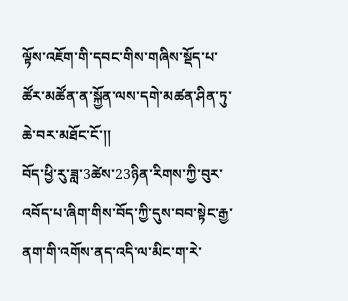ལྟོས་འཇོག་གི་དབང་གིས་གཞིས་སྡོད་པ་ཚོར་མཚོན་ན་སྐྱོན་ལས་དགེ་མཚན་ཤིན་ཏུ་ཆེ་བར་མཐོང་ངོ་།།
བོད་ཕྱི་རུ་ཟླ་3ཚེས་23ཉིན་རིགས་ཀྱི་བུར་འབོད་པ་ཞིག་གིས་བོད་ཀྱི་དུས་བབ་སྟེང་རྒྱ་ནག་གི་འགོས་ནད་འདི་ལ་མིང་ག་རེ་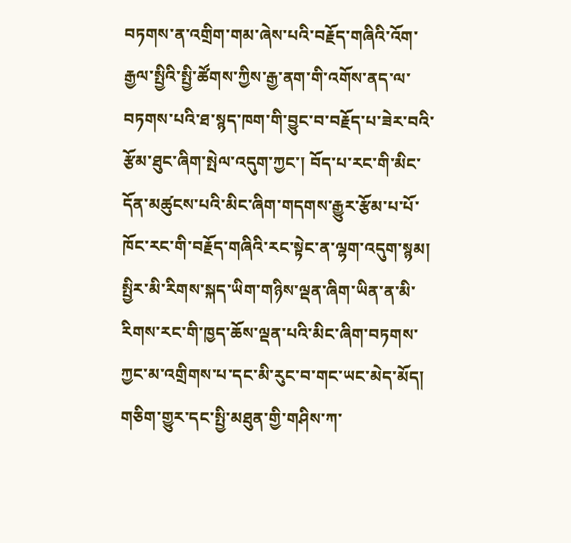བཏགས་ན་འགྲིག་གམ་ཞེས་པའི་བརྗོད་གཞིའི་འོག་རྒྱལ་སྤྱིའི་སྤྱི་ཚོགས་ཀྱིས་རྒྱ་ནག་གི་འགོས་ནད་ལ་བཏགས་པའི་ཐ་སྙད་ཁག་གི་བྱུང་བ་བརྗོད་པ་ཟེར་བའི་རྩོམ་ཐུང་ཞིག་སྤེལ་འདུག་ཀྱང་། བོད་པ་རང་གི་མིང་དོན་མཚུངས་པའི་མིང་ཞིག་གདགས་རྒྱུར་རྩོམ་པ་པོ་ཁོང་རང་གི་བརྗོད་གཞིའི་རང་སྟེང་ན་ལྷག་འདུག་སྙམ།
སྤྱིར་མི་རིགས་སྐད་ཡིག་གཉིས་ལྡན་ཞིག་ཡིན་ན་མི་རིགས་རང་གི་ཁྱད་ཆོས་ལྡན་པའི་མིང་ཞིག་བཏགས་ཀྱང་མ་འགྲིགས་པ་དང་མི་རུང་བ་གང་ཡང་མེད་མོད། གཅིག་གྱུར་དང་སྤྱི་མཐུན་གྱི་གཤིས་ཀ་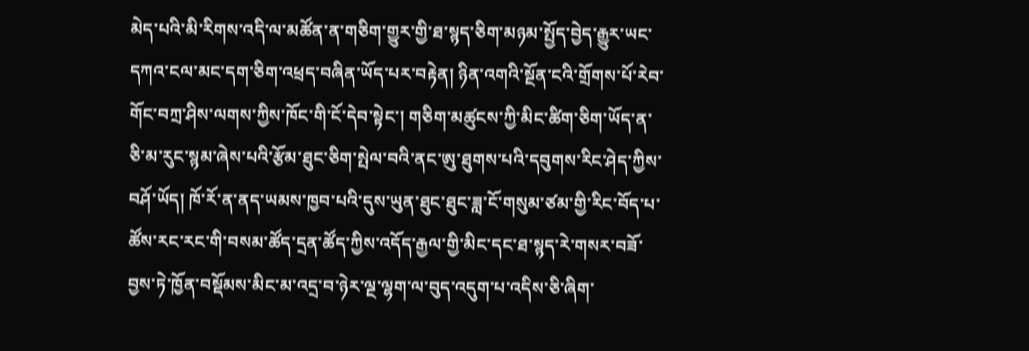མེད་པའི་མི་རིགས་འདི་ལ་མཚོན་ན་གཅིག་གྱུར་གྱི་ཐ་སྙད་ཅིག་མཉམ་སྤྱོད་བྱེད་རྒྱུར་ཡང་དཀའ་ངལ་མང་དག་ཅིག་འཕྲད་བཞིན་ཡོད་པར་བརྟེན། ཉིན་འགའི་སྔོན་ངའི་གྲོགས་པོ་རེབ་གོང་བཀྲ་ཤིས་ལགས་ཀྱིས་ཁོང་གི་ངོ་དེབ་སྟེང་། གཅིག་མཚུངས་ཀྱི་མིང་ཚིག་ཅིག་ཡོད་ན་ཅི་མ་རུང་སྙམ་ཞེས་པའི་རྩོམ་ཐུང་ཅིག་སྤེལ་བའི་ནང་ཨུ་ཐུགས་པའི་དབུགས་རིང་ཤེད་ཀྱིས་བཤོ་ཡོད། ཁོ་རོ་ན་ནད་ཡམས་ཁྱབ་པའི་དུས་ཡུན་ཐུང་ཐུང་ཟླ་ངོ་གསུམ་ཙམ་གྱི་རིང་བོད་པ་ཚོས་རང་རང་གི་བསམ་ཚོད་དྲན་ཚོད་ཀྱིས་འདོད་རྒྱལ་གྱི་མིང་དང་ཐ་སྙད་རེ་གསར་བཟོ་བྱས་ཏེ་ཁྱོན་བསྡོམས་མིང་མ་འདྲ་བ་ཉེར་ལྔ་ལྷག་ལ་བུད་འདུག་པ་འདིས་ཅི་ཞིག་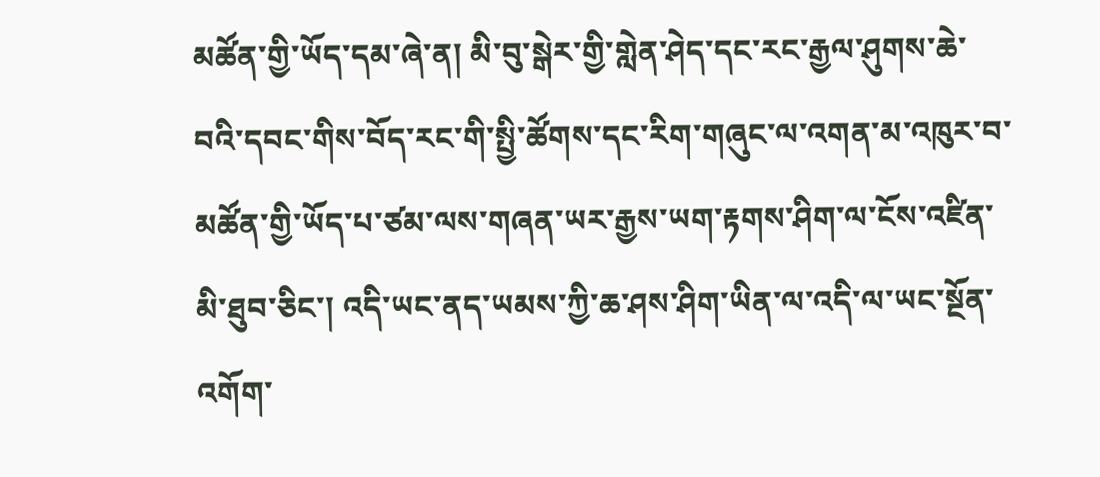མཚོན་གྱི་ཡོད་དམ་ཞེ་ན། མི་བུ་སྒེར་གྱི་གླེན་ཤེད་དང་རང་རྒྱལ་ཤུགས་ཆེ་བའི་དབང་གིས་བོད་རང་གི་སྤྱི་ཚོགས་དང་རིག་གཞུང་ལ་འགན་མ་འཁུར་བ་མཚོན་གྱི་ཡོད་པ་ཙམ་ལས་གཞན་ཡར་རྒྱས་ཡག་རྟགས་ཤིག་ལ་ངོས་འཛིན་མི་ཐུབ་ཅིང་། འདི་ཡང་ནད་ཡམས་ཀྱི་ཆ་ཤས་ཤིག་ཡིན་ལ་འདི་ལ་ཡང་སྔོན་འགོག་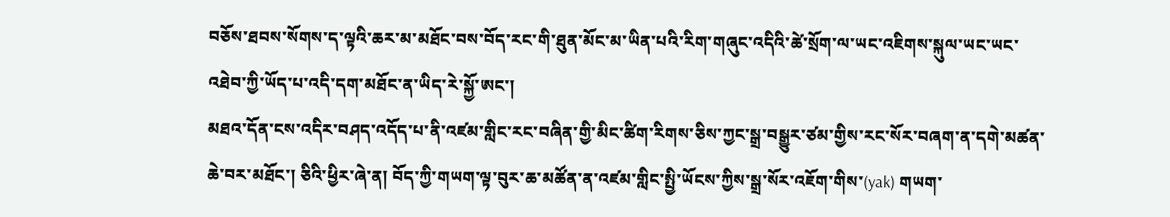བཅོས་ཐབས་སོགས་ད་ལྟའི་ཆར་མ་མཐོང་བས་བོད་རང་གི་ཐུན་མོང་མ་ཡིན་པའི་རིག་གཞུང་འདིའི་ཚེ་སྲོག་ལ་ཡང་འཇིགས་སྐུལ་ཡང་ཡང་འཐེབ་ཀྱི་ཡོད་པ་འདི་དག་མཐོང་ན་ཡིད་རེ་སྐྱོ་ཨང་།
མཐའ་དོན་ངས་འདིར་བཤད་འདོད་པ་ནི་འཛམ་གླིང་རང་བཞིན་གྱི་མིང་ཚིག་རིགས་ཅིས་ཀྱང་སྒྲ་བསྒྱུར་ཙམ་གྱིས་རང་སོར་བཞག་ན་དགེ་མཚན་ཆེ་བར་མཐོང་། ཅིའི་ཕྱིར་ཞེ་ན། བོད་ཀྱི་གཡག་ལྟ་བུར་ཆ་མཚོན་ན་འཛམ་གླིང་སྤྱི་ཡོངས་ཀྱིས་སྒྲ་སོར་འཇོག་གིས་(yak) གཡག་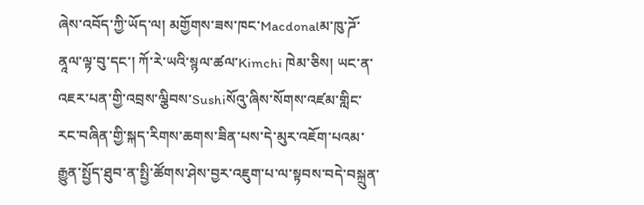ཞེས་འབོད་ཀྱི་ཡོད་ལ། མགྱོགས་ཟས་ཁང་Macdonalམ་ཁུ་ཌོ་ནཱལ་ལྟ་བུ་དང་། ཀོ་རེ་ཡའི་སྙལ་ཚལ་Kimchi ཁེམ་ཅིས། ཡང་ན་འཇར་པན་གྱི་འབྲས་ལྕིབས་Sushiསོའུ་ཞིས་སོགས་འཛམ་གླིང་རང་བཞིན་གྱི་སྐད་རིགས་ཆགས་ཟིན་པས་དེ་མུར་འཇོག་པའམ་རྒྱུན་སྤྱོད་ཐུབ་ན་སྤྱི་ཚོགས་ཤེས་བྱར་འཇུག་པ་ལ་སྟབས་བདེ་བསྐྲུན་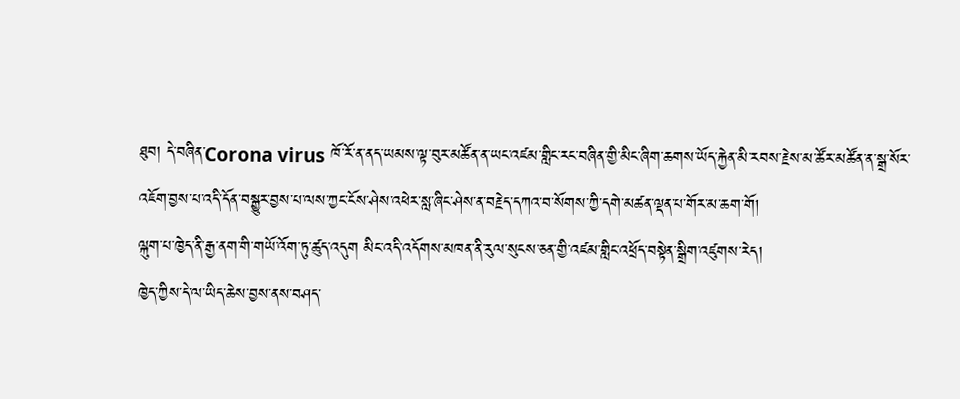ཐུབ། དེ་བཞིན་Corona virus ཁོ་རོ་ན་ནད་ཡམས་ལྟ་བུར་མཚོན་ན་ཡང་འཛམ་གླིང་རང་བཞིན་གྱི་མིང་ཞིག་ཆགས་ཡོད་རྐྱེན་མི་རབས་རྗེས་མ་ཚོར་མཚོན་ན་སྒྲ་སོར་འཇོག་བྱས་པ་འདི་དོན་བསྒྱུར་བྱས་པ་ལས་ཀྱང་ངོས་ཤེས་འཕེར་སླ་ཞིང་ཤེས་ན་བརྗེད་དཀའ་བ་སོགས་ཀྱི་དགེ་མཚན་ལྡན་པ་གོར་མ་ཆག་གོ།
ལྐུག་པ་ཁྱེད་ནི་རྒྱ་ནག་གི་གཡོ་འོག་ཏུ་ཚུད་འདུག མིང་འདི་འདོགས་མཁན་ནི་རུལ་སུངས་ཅན་གྱི་འཛམ་གླིང་འཕྲོད་བསྟེན་སྒྲིག་འཛུགས་རེད།
ཁྱེད་ཀྱིས་དེ་ལ་ཡིད་ཆེས་བྱས་ནས་བཤད་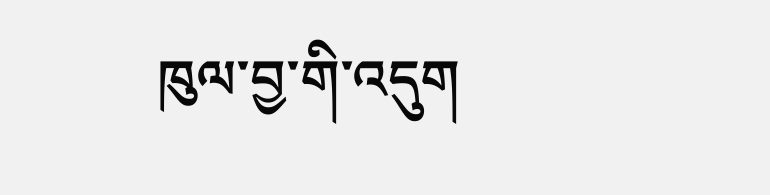ཁུལ་བྱ་གི་འདུག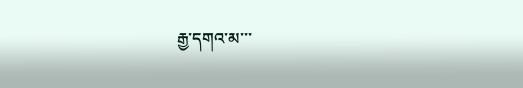རྒྱ་དགའ་མ་་་